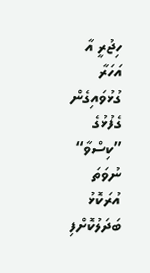ހިޖުރީ އާ އަހަރާ ގުޅުވައިގެން ގެފުޅުގެ ”ކިސްވާ“ ނުވަތަ އުރަކޮޅު ބަދަލުކޮށްފި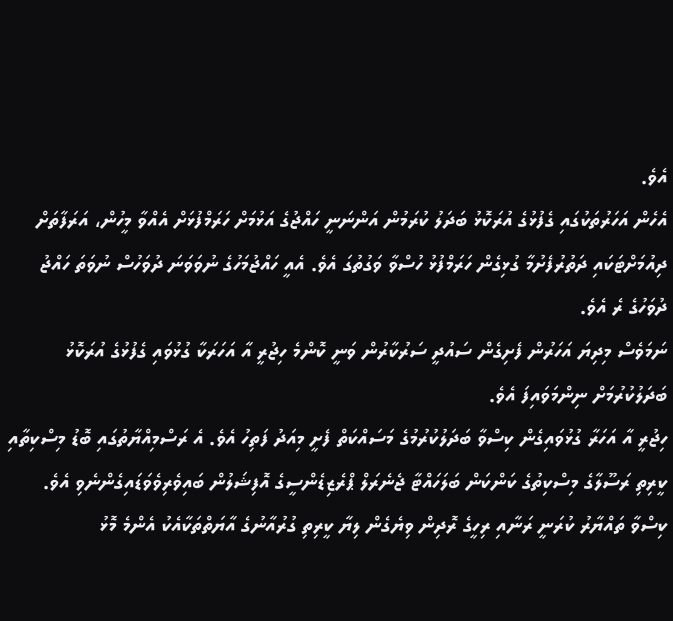އެވެ.
އެހެން އަހަރުތަކުގައި ގެފުޅުގެ އުރަކޮޅު ބަދަލު ކުރަމުން އަންނަނީ ހައްޖުގެ އަޅުމަށް ހަރަމްފުޅަށް އެއްވާ މީހުން، އަރަފާތަށް ދިއުމަށްޓަކައި ދަތުރުފެށުމާ ގުޅިގެން ހަރަމްފުޅު ހުސްވާ ވަގުތުގަ އެވެ. އެއީ ހައްޖުމަހުގެ ނުވަވަނަ ދުވަހުސް ނުވަތަ ހައްޖު ދުވަހުގެ ރެ އެވެ.
ނަމަވެސް މިދިޔަ އަހަރުން ފެށިގެން ސައުދީ ސަރުކާރުން ވަނީ ކޮންމެ ހިޖުރީ އާ އަހަރަކާ ގުޅުވައި ގެފުޅުގެ އުރަކޮޅު ބަދަލުކުރުމަށް ނިންމަވައިފަ އެވެ.
ހިޖުރީ އާ އަހަރާ ގުޅުވައިގެން ކިސްވާ ބަދަލުކުރުމުގެ މަސައްކަތް ފެށީ މިއަދު ފަތިހު އެވެ. އެ ރަސްމިއްޔާތުގައި ބޮޑު މިސްކިތާއި ކީރިތި ރަސޫލާގެ މިސްކިތުގެ ކަންކަން ބަލަހައްޓާ ޖެނެރަލް ޕްރެޒިޑެންސީގެ އޮފިޝަލުން ބައިވެރިވެވަޑައިގެންނެވި އެވެ.
ކިސްވާ ތައްޔާރު ކުރަނީ ރަނާއި ރިހީގެ ރޮދިން ވިޔެގެން ލިޔާ ކީރިތި ގުރުއާނުގެ އާޔަތްތަކާއެކު އެންމެ މޮޅު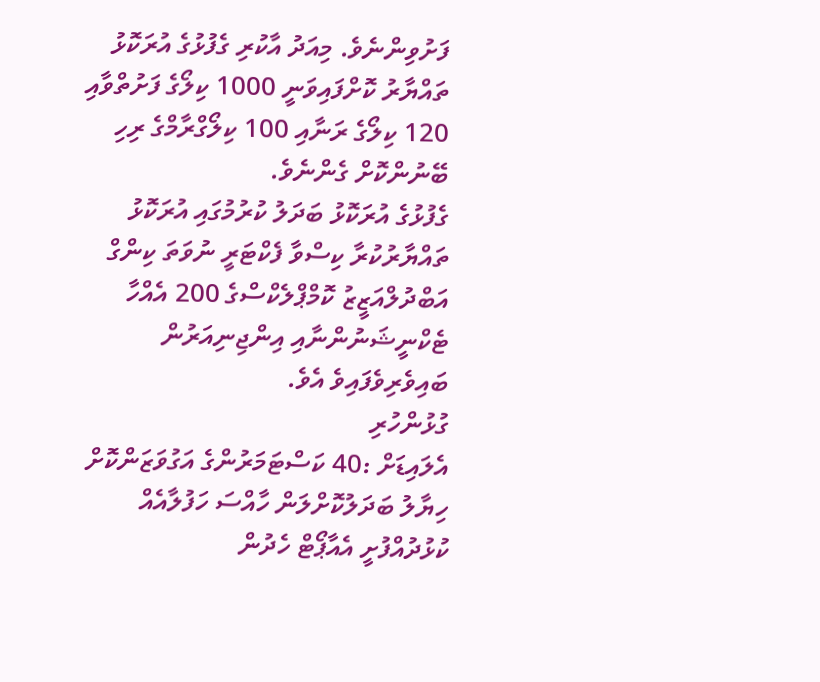ފަށުވިންނެވެ. މިއަދު އާކުރި ގެފުޅުގެ އުރަކޮޅު ތައްޔާރު ކޮށްފައިވަނީ 1000 ކިލޯގެ ފަށުތްވާއި 120 ކިލޯގެ ރަނާއި 100 ކިލޯގްރާމްގެ ރިހި ބޭނުންކޮށް ގެންނެވެ.
ގެފުޅުގެ އުރަކޮޅު ބަދަލު ކުރުމުގައި އުރަކޮޅު ތައްޔާރުކުރާ ކިސްވާ ފެކްޓަރީ ނުވަތަ ކިންގް އަބްދުލްއަޒީޒު ކޮމްޕްލެކްސްގެ 200 އެއްހާ ޓެކްނީޝަނުންނާއި އިންޖިނިއަރުން ބައިވެރިވެފައިވެ އެވެ.
ގުޅުންހުރި
އެލައިޑަށް :40 ކަސްޓަމަރުންގެ އަގުވަޒަންކޮށް ހިޔާލު ބަދަލުކޮށްލަން ހާއްސަ ހަފުލާއެއް
ކުޅުދުއްފުށީ އެއާޕޯޓް ހެދުން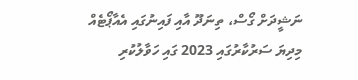ނަޝީދަށް ގޯސް، ތިނަދޫ އާއި ފައިނުގައި އެއާޕޯޓެއް
މިދިޔަ ސަރުކާރުގައި 2023 ގައި ހަވާލުކުރި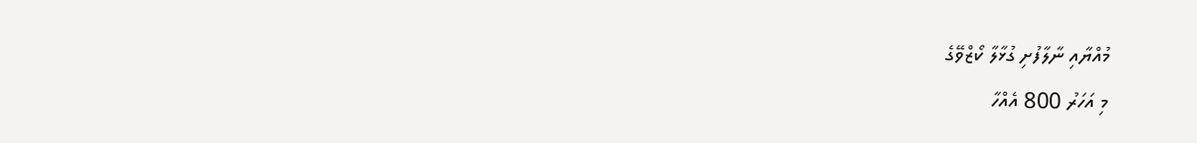މުއްޔާއި ނާލާފުށި ގުޅާލާ ކޯޒްވޭގެ
މި އަހަރު 800 އެއްހާ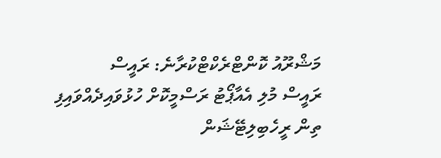މަޝްރޫއު ކޮންޓްރެކްޓްކުރާނެ: ރައީސް
ރައީސް މުލި އެއާޕޯޓު ރަސްމީކޮށް ހުޅުވައިދެއްވައިފި
ތިން ރީހެބިލިޓޭޝަން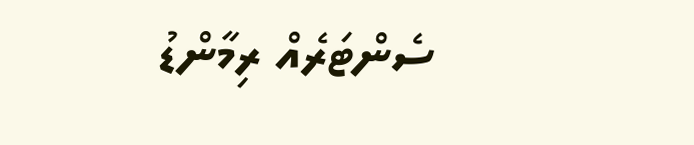ސެންޓަރެއް ރިމާންޑު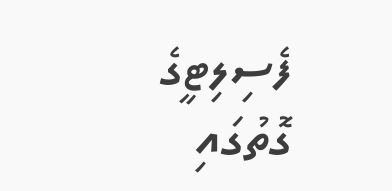ފެސިލިޓީގެ ގޮތުގައި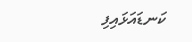ކަނޑައަޅައިފި